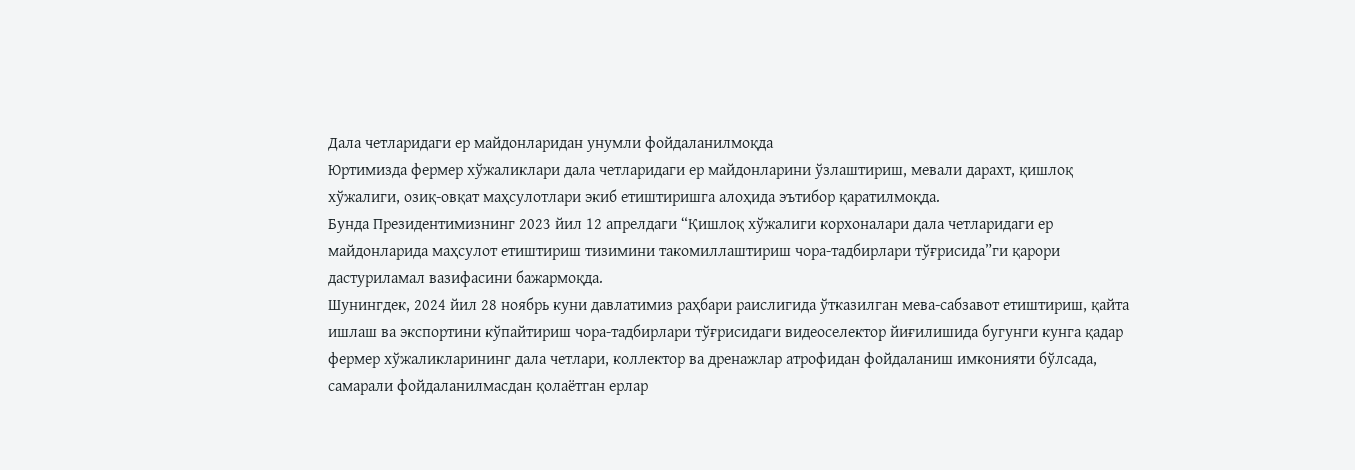Дала четларидаги ер майдонларидан унумли фойдаланилмоқда
Юртимизда фермер хўжаликлари дала четларидаги ер майдонларини ўзлаштириш, мевали дарахт, қишлоқ хўжалиги, озиқ-овқат маҳсулотлари экиб етиштиришга алоҳида эътибор қаратилмоқда.
Бунда Президентимизнинг 2023 йил 12 апрелдаги “Қишлоқ хўжалиги корхоналари дала четларидаги ер майдонларида маҳсулот етиштириш тизимини такомиллаштириш чора-тадбирлари тўғрисида”ги қарори дастуриламал вазифасини бажармоқда.
Шунингдек, 2024 йил 28 ноябрь куни давлатимиз раҳбари раислигида ўтказилган мева-сабзавот етиштириш, қайта ишлаш ва экспортини кўпайтириш чора-тадбирлари тўғрисидаги видеоселектор йиғилишида бугунги кунга қадар фермер хўжаликларининг дала четлари, коллектор ва дренажлар атрофидан фойдаланиш имконияти бўлсада, самарали фойдаланилмасдан қолаётган ерлар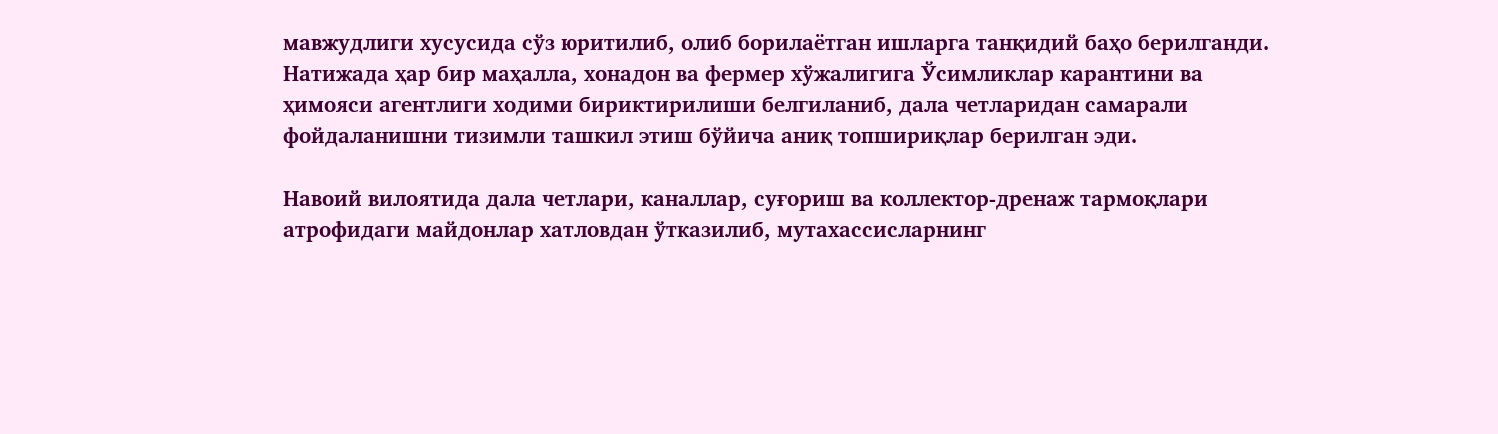мавжудлиги хусусида сўз юритилиб, олиб борилаётган ишларга танқидий баҳо берилганди. Натижада ҳар бир маҳалла, хонадон ва фермер хўжалигига Ўсимликлар карантини ва ҳимояси агентлиги ходими бириктирилиши белгиланиб, дала четларидан самарали фойдаланишни тизимли ташкил этиш бўйича аниқ топшириқлар берилган эди.

Навоий вилоятида дала четлари, каналлар, суғориш ва коллектор-дренаж тармоқлари атрофидаги майдонлар хатловдан ўтказилиб, мутахассисларнинг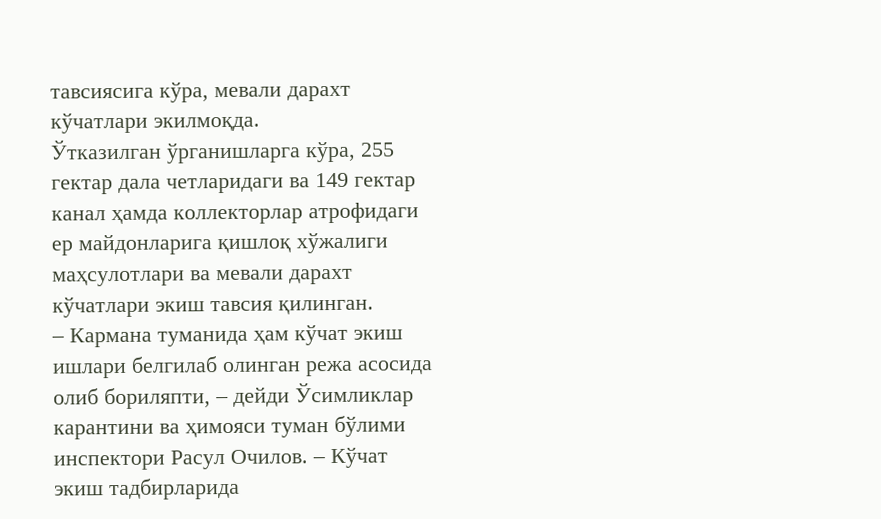тавсиясига кўра, мевали дарахт кўчатлари экилмоқда.
Ўтказилган ўрганишларга кўра, 255 гектар дала четларидаги ва 149 гектар канал ҳамда коллекторлар атрофидаги ер майдонларига қишлоқ хўжалиги маҳсулотлари ва мевали дарахт кўчатлари экиш тавсия қилинган.
– Кармана туманида ҳам кўчат экиш ишлари белгилаб олинган режа асосида олиб бориляпти, – дейди Ўсимликлар карантини ва ҳимояси туман бўлими инспектори Расул Очилов. – Кўчат экиш тадбирларида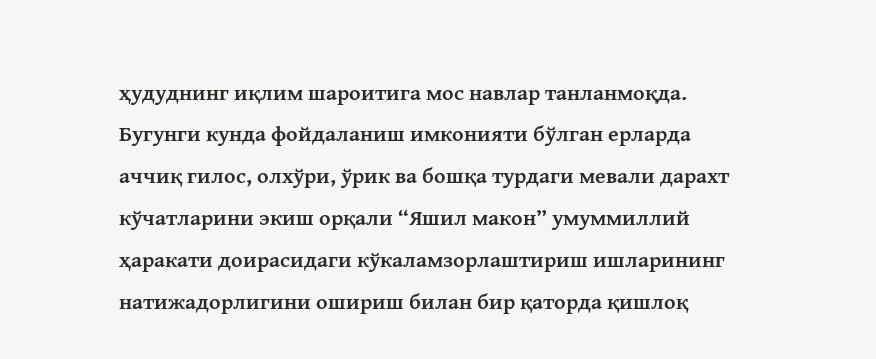ҳудуднинг иқлим шароитига мос навлар танланмоқда. Бугунги кунда фойдаланиш имконияти бўлган ерларда аччиқ гилос, олхўри, ўрик ва бошқа турдаги мевали дарахт кўчатларини экиш орқали “Яшил макон” умуммиллий ҳаракати доирасидаги кўкаламзорлаштириш ишларининг натижадорлигини ошириш билан бир қаторда қишлоқ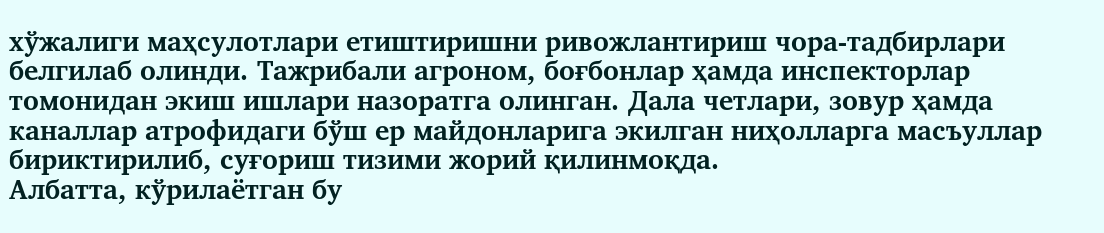хўжалиги маҳсулотлари етиштиришни ривожлантириш чора-тадбирлари белгилаб олинди. Тажрибали агроном, боғбонлар ҳамда инспекторлар томонидан экиш ишлари назоратга олинган. Дала четлари, зовур ҳамда каналлар атрофидаги бўш ер майдонларига экилган ниҳолларга масъуллар бириктирилиб, суғориш тизими жорий қилинмоқда.
Албатта, кўрилаётган бу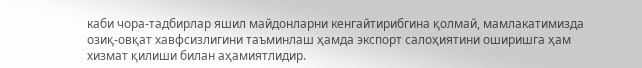каби чора-тадбирлар яшил майдонларни кенгайтирибгина қолмай, мамлакатимизда озиқ-овқат хавфсизлигини таъминлаш ҳамда экспорт салоҳиятини оширишга ҳам хизмат қилиши билан аҳамиятлидир.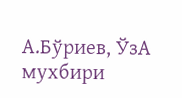А.Бўриев, ЎзА мухбири